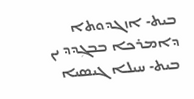ܒܝܬ- ܐܙܓܕܘܬܐ ܕܐܡܪܟܐ ܒܒܓܼܕܕ ܝܢ ܒܝܬ- ܚܝܠܐ ܓܝܣܝܐ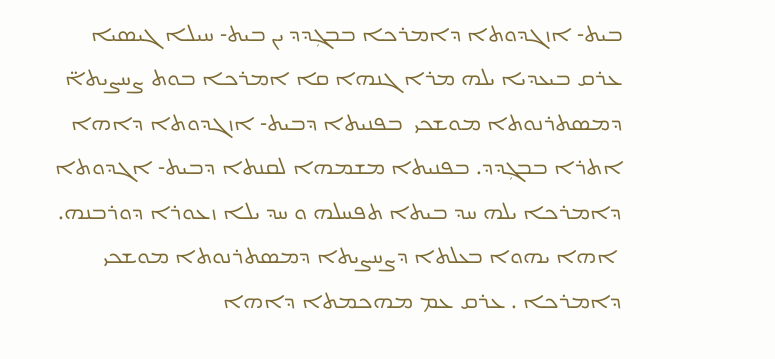ܒܝܬ- ܐܙܓܕܘܬܐ ܕܐܡܪܟܐ ܒܒܓܼܕܕ ܝܢ ܒܝܬ- ܚܝܠܐ ܓܝܣܝܐ
ܥܪܩ ܒܝܥܕܝܐ ܝܠܗ ܡܪܐ ܓܢܗܐ ܩܐ ܐܡܪܟܐ ܒܘܬ ܨܚܨܝܬܐ̈ ܕܡܣܬܪܢܘܬܐ ܡܘܫܟܝ  ܒܦܢܝܬܐ ܕܒܝܬ- ܐܙܓܕܘܬܐ ܕܐܗܐ ܐܬܪܐ ܒܒܓܼܕܕ. ܒܦܢܝܬܐ ܡܫܡܗܐ ܠܩܢܬܐ ܕܒܝܬ- ܐܓܕܘܬܐ ܕܐܡܪܟܐ ܝܠܗ ܚܕ ܒܝܬܐ ܬܦܚܠܗ ܘ ܚܕ ܝܠܐ ܙܥܘܪܐ ܕܘܪܒܢܗ.
 ܐܗܐ ܝܗܘܐ ܒܥܠܬܐ ܕܨܚܨܝܬܐ ܕܡܣܬܪܢܘܬܐ ܡܘܫܟܝ ܕܐܡܪܟܐ . ܥܪܩ ܥܡ ܡܗܟܡܬܐ ܕܐܗܐ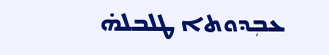ܥܒܼܕܘܬܐ ܛܠܒܠܗ̇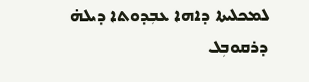ܠܡܟܠܝܬܐ ܕܐܗܐ ܥܒܼܕܘܬܐ ܕܝܠܗ̇ ܕܪܩܘܒܼܠ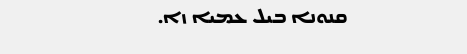ܩܢܘܢܐ ܒܝܠ ܥܡܝܐ ܙܐ.